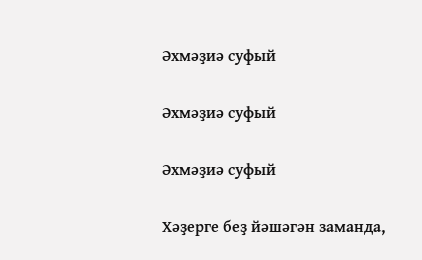Әхмәҙиә суфый

Әхмәҙиә суфый

Әхмәҙиә суфый

Хәҙерге беҙ йәшәгән заманда,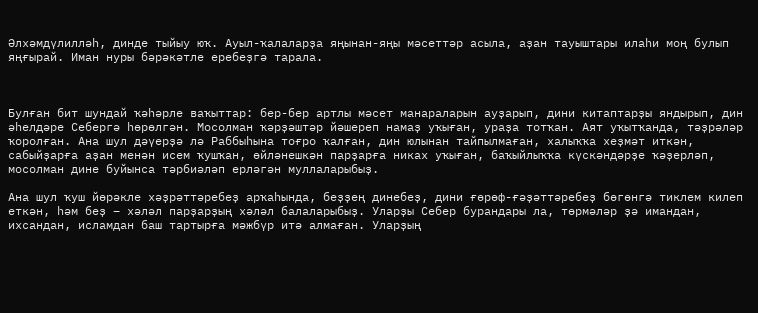Әлхәмдүлилләһ, динде тыйыу юҡ. Ауыл-ҡалаларҙа яңынан-яңы мәсеттәр асыла, аҙан тауыштары илаһи моң булып яңғырай. Иман нуры бәрәкәтле еребеҙгә тарала.



Булған бит шундай ҡәһәрле ваҡыттар: бер-бер артлы мәсет манараларын ауҙарып, дини китаптарҙы яндырып, дин әһелдәре Себергә һөрөлгән. Мосолман ҡәрҙәштәр йәшереп намаҙ уҡыған, ураҙа тотҡан. Аят уҡытҡанда, тәҙрәләр ҡоролған. Ана шул дәүерҙә лә Раббыһына тоғро ҡалған, дин юлынан тайпылмаған, халыҡҡа хеҙмәт иткән, сабыйҙарға аҙан менән исем ҡушҡан, өйләнешкән парҙарға никах уҡыған, баҡыйлыҡҡа күскәндәрҙе ҡәҙерләп, мосолман дине буйынса тәрбиәләп ерләгән муллаларыбыҙ.

Ана шул ҡуш йөрәкле хәҙрәттәребеҙ арҡаһында, беҙҙең динебеҙ, дини ғөрөф-ғәҙәттәребеҙ бөгөнгә тиклем килеп еткән, һәм беҙ – хәләл парҙарҙың хәләл балаларыбыҙ. Уларҙы Себер бурандары ла, төрмәләр ҙә имандан, ихсандан, исламдан баш тартырға мәжбүр итә алмаған. Уларҙың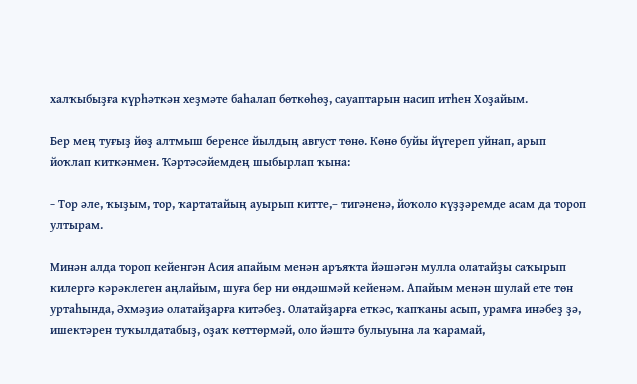халҡыбыҙға күрһәткән хеҙмәте баһалап бөткөһөҙ, сауаптарын насип итһен Хоҙайым.

Бер мең туғыҙ йөҙ алтмыш беренсе йылдың август төнө. Көнө буйы йүгереп уйнап, арып йоҡлап киткәнмен. Ҡәртәсәйемдең шыбырлап ҡына:

− Тор әле, ҡыҙым, тор, ҡартатайың ауырып китте,– тигәненә, йоҡоло күҙҙәремде асам да тороп ултырам.

Минән алда тороп кейенгән Асия апайым менән аръяҡта йәшәгән мулла олатайҙы саҡырып килергә кәрәклеген аңлайым, шуға бер ни өндәшмәй кейенәм. Апайым менән шулай ете төн уртаһында, Әхмәҙиә олатайҙарға китәбеҙ. Олатайҙарға еткәс, ҡапҡаны асып, урамға инәбеҙ ҙә, ишектәрен туҡылдатабыҙ, оҙаҡ көттөрмәй, оло йәштә булыуына ла ҡарамай,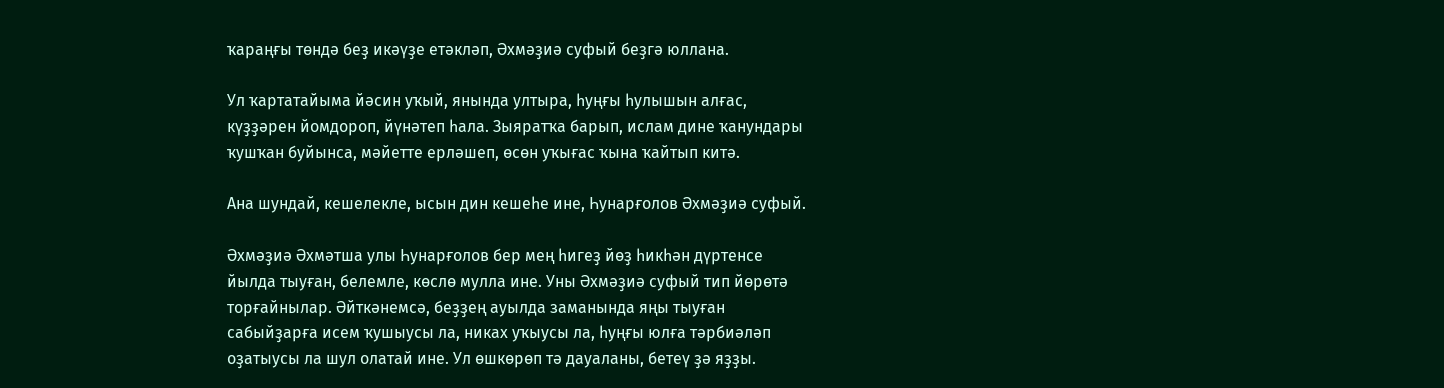ҡараңғы төндә беҙ икәүҙе етәкләп, Әхмәҙиә суфый беҙгә юллана.

Ул ҡартатайыма йәсин уҡый, янында ултыра, һуңғы һулышын алғас, күҙҙәрен йомдороп, йүнәтеп һала. Зыяратҡа барып, ислам дине ҡанундары ҡушҡан буйынса, мәйетте ерләшеп, өсөн уҡығас ҡына ҡайтып китә.

Ана шундай, кешелекле, ысын дин кешеһе ине, Һунарғолов Әхмәҙиә суфый.

Әхмәҙиә Әхмәтша улы Һунарғолов бер мең һигеҙ йөҙ һикһән дүртенсе йылда тыуған, белемле, көслө мулла ине. Уны Әхмәҙиә суфый тип йөрөтә торғайнылар. Әйткәнемсә, беҙҙең ауылда заманында яңы тыуған сабыйҙарға исем ҡушыусы ла, никах уҡыусы ла, һуңғы юлға тәрбиәләп оҙатыусы ла шул олатай ине. Ул өшкөрөп тә дауаланы, бетеү ҙә яҙҙы.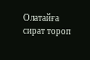Олатайға сират тороп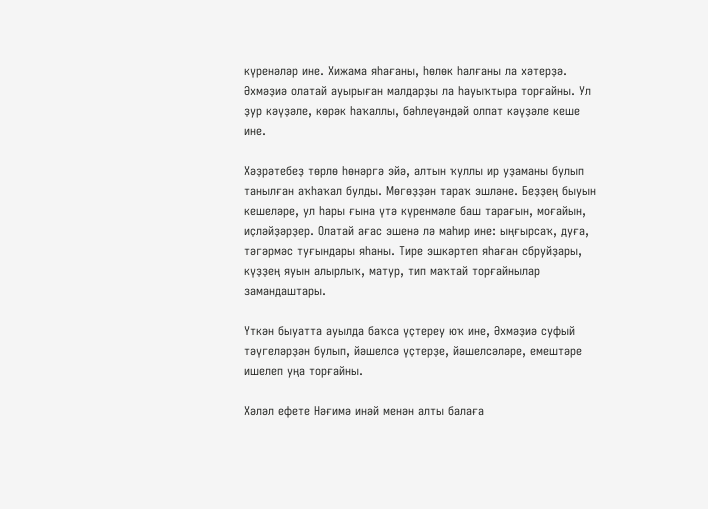күренәләр ине. Хижама яһағаны, һөлөк һалғаны ла хәтерҙә. Әхмәҙиә олатай ауырыған малдарҙы ла һауыҡтыра торғайны. Ул ҙур кәүҙәле, көрәк һаҡаллы, бәһлеүәндәй олпат кәүҙәле кеше ине.

Хәҙрәтебеҙ төрлө һөнәргә эйә, алтын ҡуллы ир уҙаманы булып танылған аҡһаҡал булды. Мөгөҙҙән тараҡ эшләне. Беҙҙең быуын кешеләре, ул һары ғына үтә күренмәле баш тарағын, моғайын, иҫләйҙәрҙер. Олатай ағас эшенә лә маһир ине: ыңғырсаҡ, дуға, тәгәрмәс туғындары яһаны. Тире эшкәртеп яһаған сбруйҙары, күҙҙең яуын алырлыҡ, матур, тип маҡтай торғайнылар замандаштары.

Үткән быуатта ауылда баҡса үҫтереу юҡ ине, Әхмәҙиә суфый тәүгеләрҙән булып, йәшелсә үҫтерҙе, йәшелсәләре, емештәре ишелеп уңа торғайны.

Хәләл ефете Нәғимә инәй менән алты балаға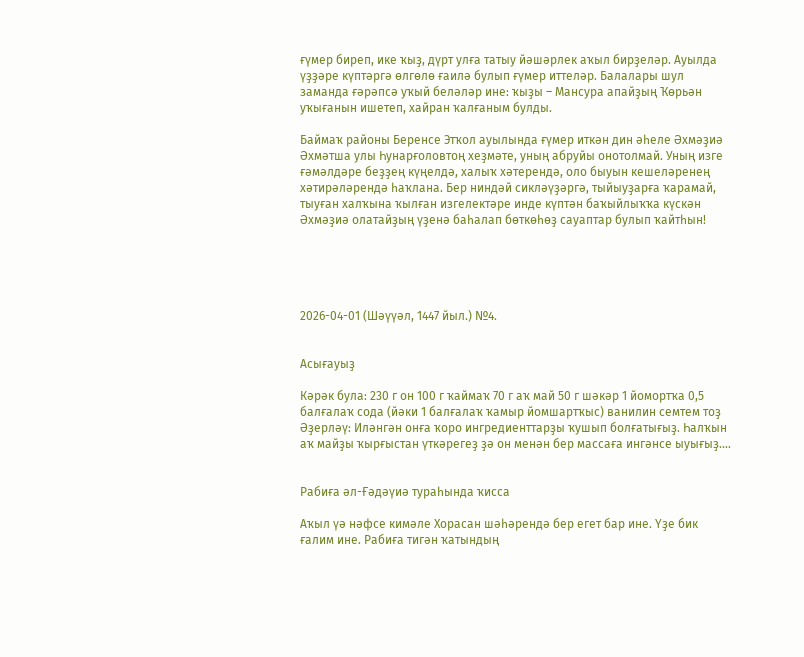ғүмер биреп, ике ҡыҙ, дүрт улға татыу йәшәрлек аҡыл бирҙеләр. Ауылда үҙҙәре күптәргә өлгөлө ғаилә булып ғүмер иттеләр. Балалары шул заманда ғәрәпсә уҡый беләләр ине: ҡыҙы – Мансура апайҙың Ҡөрьән уҡығанын ишетеп, хайран ҡалғаным булды.

Баймаҡ районы Беренсе Этҡол ауылында ғүмер иткән дин әһеле Әхмәҙиә Әхмәтша улы Һунарғоловтоң хеҙмәте, уның абруйы онотолмай. Уның изге ғәмәлдәре беҙҙең күңелдә, халыҡ хәтерендә, оло быуын кешеләренең хәтирәләрендә һаҡлана. Бер ниндәй сикләүҙәргә, тыйыуҙарға ҡарамай, тыуған халҡына ҡылған изгелектәре инде күптән баҡыйлыҡҡа күскән Әхмәҙиә олатайҙың үҙенә баһалап бөткөһөҙ сауаптар булып ҡайтһын!





2026-04-01 (Шәүүәл, 1447 йыл.) №4.


Асығауыҙ

Кәрәк була: 230 г он 100 г ҡаймаҡ 70 г аҡ май 50 г шәкәр 1 йомортҡа 0,5 балғалаҡ сода (йәки 1 балғалаҡ ҡамыр йомшартҡыс) ванилин семтем тоҙ   Әҙерләү: Иләнгән онға ҡоро ингредиенттарҙы ҡушып болғатығыҙ. Һалҡын аҡ майҙы ҡырғыстан үткәрегеҙ ҙә он менән бер массаға ингәнсе ыуығыҙ....


Рабиға әл-Ғәдәүиә тураһында ҡисса

Аҡыл үә нәфсе кимәле Хорасан шәһәрендә бер егет бар ине. Үҙе бик ғалим ине. Рабиға тигән ҡатындың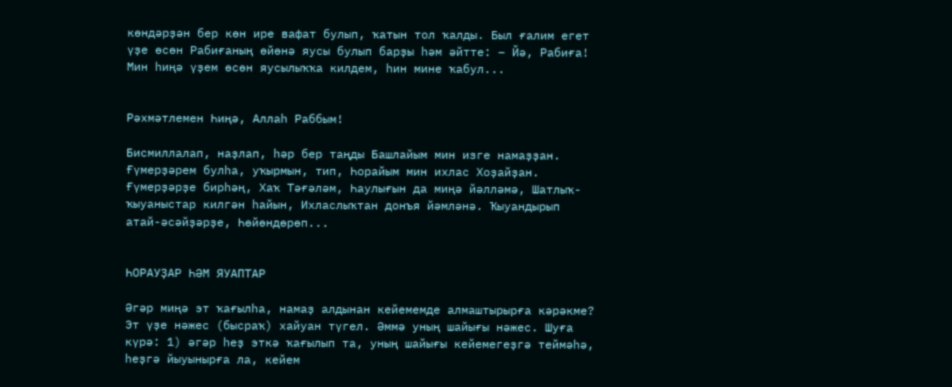көндәрҙән бер көн ире вафат булып, ҡатын тол ҡалды. Был ғалим егет үҙе өсөн Рабиғаның өйөнә яусы булып барҙы һәм әйтте: – Йә, Рабиға! Мин һиңә үҙем өсөн яусылыҡҡа килдем, һин мине ҡабул...


Рәхмәтлемен Һиңә, Аллаһ Раббым!

Бисмиллалап, наҙлап, һәр бер таңды Башлайым мин изге намаҙҙан. Ғүмерҙәрем булһа, уҡырмын, тип, Һорайым мин ихлас Хоҙайҙан. Ғүмерҙәрҙе бирһәң, Хаҡ Тәғәләм, Һаулығын да миңә йәлләмә, Шатлыҡ-ҡыуаныстар килгән һайын, Ихласлыҡтан донъя йәмләнә. Ҡыуандырып атай-әсәйҙәрҙе, Һөйөндөрөп...


ҺОРАУҘАР ҺӘМ ЯУАПТАР

Әгәр миңә эт ҡағылһа, намаҙ алдынан кейемемде алмаштырырға кәрәкме? Эт үҙе нәжес (бысраҡ) хайуан түгел. Әммә уның шайығы нәжес. Шуға күрә: 1) әгәр һеҙ эткә ҡағылып та, уның шайығы кейемегеҙгә теймәһә, һеҙгә йыуынырға ла, кейем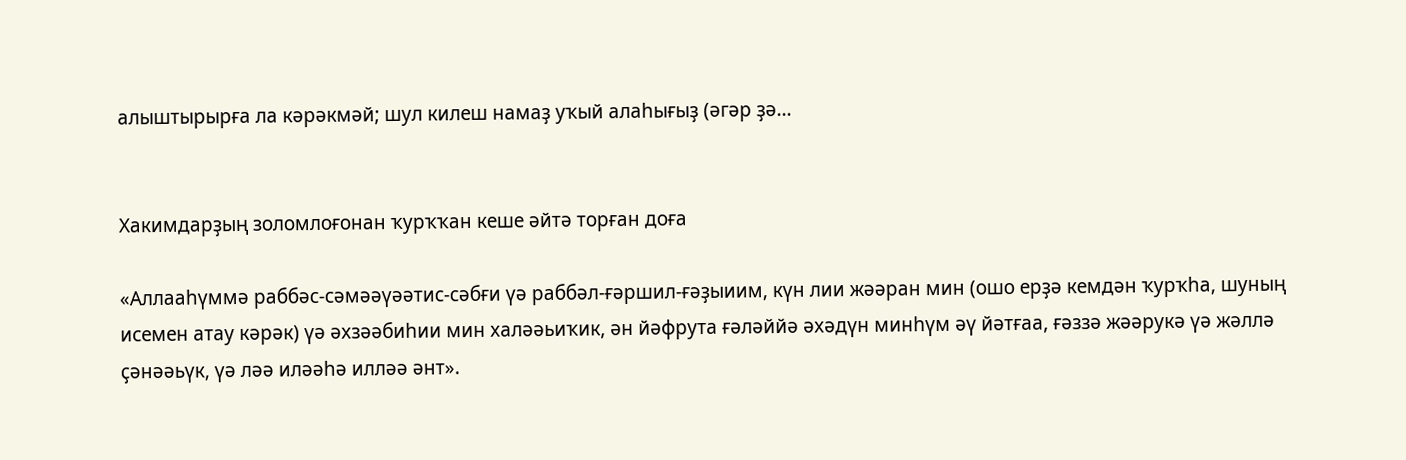алыштырырға ла кәрәкмәй; шул килеш намаҙ уҡый алаһығыҙ (әгәр ҙә...


Хакимдарҙың золомлоғонан ҡурҡҡан кеше әйтә торған доға

«Аллааһүммә раббәс-сәмәәүәәтис-сәбғи үә раббәл-ғәршил-ғәҙыиим, күн лии жәәран мин (ошо ерҙә кемдән ҡурҡһа, шуның исемен атау кәрәк) үә әхзәәбиһии мин халәәьиҡик, ән йәфрута ғәләййә әхәдүн минһүм әү йәтғаа, ғәззә жәәрукә үә жәллә ҫәнәәьүк, үә ләә иләәһә илләә әнт».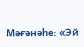Мәғәнәһе: «Эй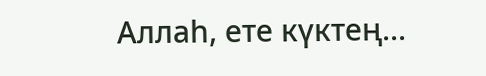Аллаһ, ете күктең...